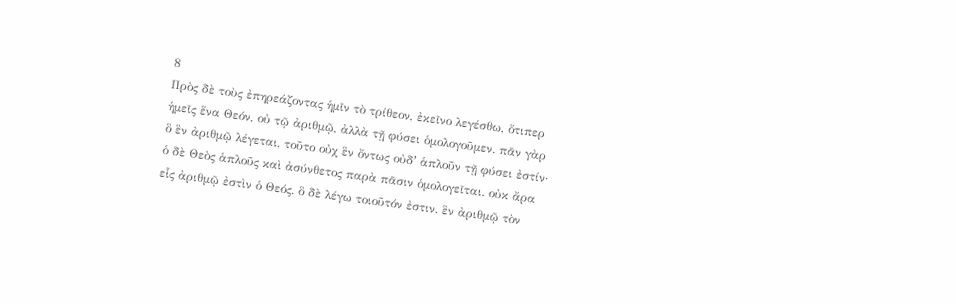8
Πρὸς δὲ τοὺς ἐπηρεάζοντας ἡμῖν τὸ τρίθεον, ἐκεῖνο λεγέσθω, ὅτιπερ ἡμεῖς ἕνα Θεόν, οὐ τῷ ἀριθμῷ, ἀλλὰ τῇ φύσει ὁμολογοῦμεν. πᾶν γὰρ ὃ ἓν ἀριθμῷ λέγεται, τοῦτο οὐχ ἓν ὄντως οὐδʼ ἁπλοῦν τῇ φύσει ἐστίν· ὁ δὲ Θεὸς ἁπλοῦς καὶ ἀσύνθετος παρὰ πᾶσιν ὁμολογεῖται. οὐκ ἄρα εἷς ἀριθμῷ ἐστὶν ὁ Θεός. ὃ δὲ λέγω τοιοῦτόν ἐστιν. ἓν ἀριθμῷ τὸν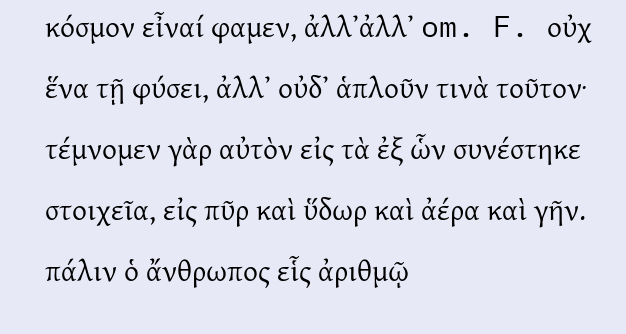κόσμον εἶναί φαμεν, ἀλλʼἀλλʼ om. F. οὐχ ἕνα τῇ φύσει, ἀλλʼ οὐδʼ ἁπλοῦν τινὰ τοῦτον· τέμνομεν γὰρ αὐτὸν εἰς τὰ ἐξ ὧν συνέστηκε στοιχεῖα, εἰς πῦρ καὶ ὕδωρ καὶ ἀέρα καὶ γῆν. πάλιν ὁ ἄνθρωπος εἷς ἀριθμῷ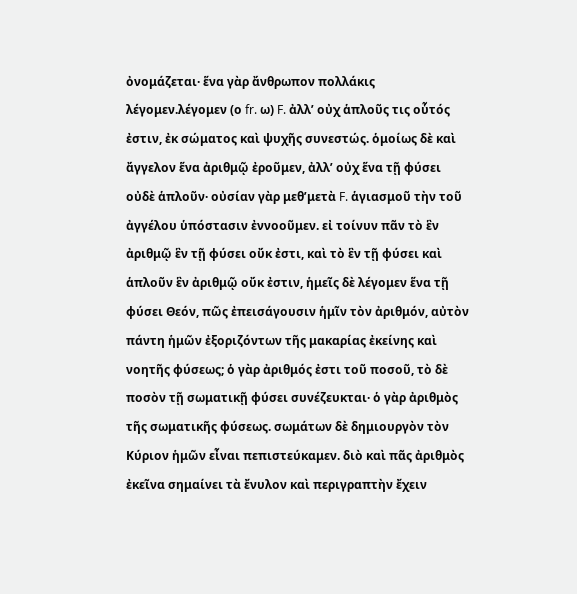ὀνομάζεται· ἕνα γὰρ ἄνθρωπον πολλάκις λέγομεν.λέγομεν (ο fr. ω) F. ἀλλʼ οὐχ ἁπλοῦς τις οὗτός ἐστιν, ἐκ σώματος καὶ ψυχῆς συνεστώς. ὁμοίως δὲ καὶ ἄγγελον ἕνα ἀριθμῷ ἐροῦμεν, ἀλλʼ οὐχ ἕνα τῇ φύσει οὐδὲ ἁπλοῦν· οὐσίαν γὰρ μεθʼμετὰ F. ἁγιασμοῦ τὴν τοῦ ἀγγέλου ὑπόστασιν ἐννοοῦμεν. εἰ τοίνυν πᾶν τὸ ἓν ἀριθμῷ ἓν τῇ φύσει οὔκ ἐστι, καὶ τὸ ἓν τῇ φύσει καὶ ἁπλοῦν ἓν ἀριθμῷ οὔκ ἐστιν, ἡμεῖς δὲ λέγομεν ἕνα τῇ φύσει Θεόν, πῶς ἐπεισάγουσιν ἡμῖν τὸν ἀριθμόν, αὐτὸν πάντη ἡμῶν ἐξοριζόντων τῆς μακαρίας ἐκείνης καὶ νοητῆς φύσεως; ὁ γὰρ ἀριθμός ἐστι τοῦ ποσοῦ, τὸ δὲ ποσὸν τῇ σωματικῇ φύσει συνέζευκται· ὁ γὰρ ἀριθμὸς τῆς σωματικῆς φύσεως. σωμάτων δὲ δημιουργὸν τὸν Κύριον ἡμῶν εἶναι πεπιστεύκαμεν. διὸ καὶ πᾶς ἀριθμὸς ἐκεῖνα σημαίνει τὰ ἔνυλον καὶ περιγραπτὴν ἔχειν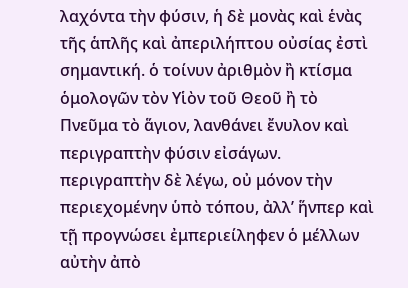λαχόντα τὴν φύσιν, ἡ δὲ μονὰς καὶ ἑνὰς τῆς ἁπλῆς καὶ ἀπεριλήπτου οὐσίας ἐστὶ σημαντική. ὁ τοίνυν ἀριθμὸν ἢ κτίσμα ὁμολογῶν τὸν Υἱὸν τοῦ Θεοῦ ἢ τὸ Πνεῦμα τὸ ἅγιον, λανθάνει ἔνυλον καὶ περιγραπτὴν φύσιν εἰσάγων. περιγραπτὴν δὲ λέγω, οὐ μόνον τὴν περιεχομένην ὑπὸ τόπου, ἀλλʼ ἥνπερ καὶ τῇ προγνώσει ἐμπεριείληφεν ὁ μέλλων αὐτὴν ἀπὸ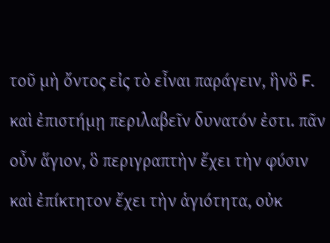τοῦ μὴ ὄντος εἰς τὸ εἶναι παράγειν, ἣνὃ F. καὶ ἐπιστήμῃ περιλαβεῖν δυνατόν ἐστι. πᾶν οὖν ἅγιον, ὃ περιγραπτὴν ἔχει τὴν φύσιν καὶ ἐπίκτητον ἔχει τὴν ἁγιότητα, οὐκ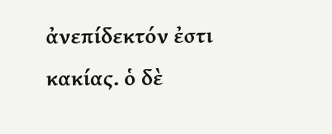ἀνεπίδεκτόν ἐστι κακίας. ὁ δὲ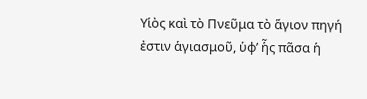Υἱὸς καὶ τὸ Πνεῦμα τὸ ἅγιον πηγή ἐστιν ἁγιασμοῦ, ὑφʼ ἧς πᾶσα ἡ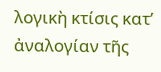λογικὴ κτίσις κατʼ ἀναλογίαν τῆς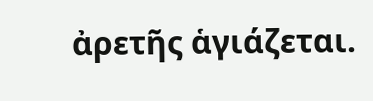ἀρετῆς ἁγιάζεται.